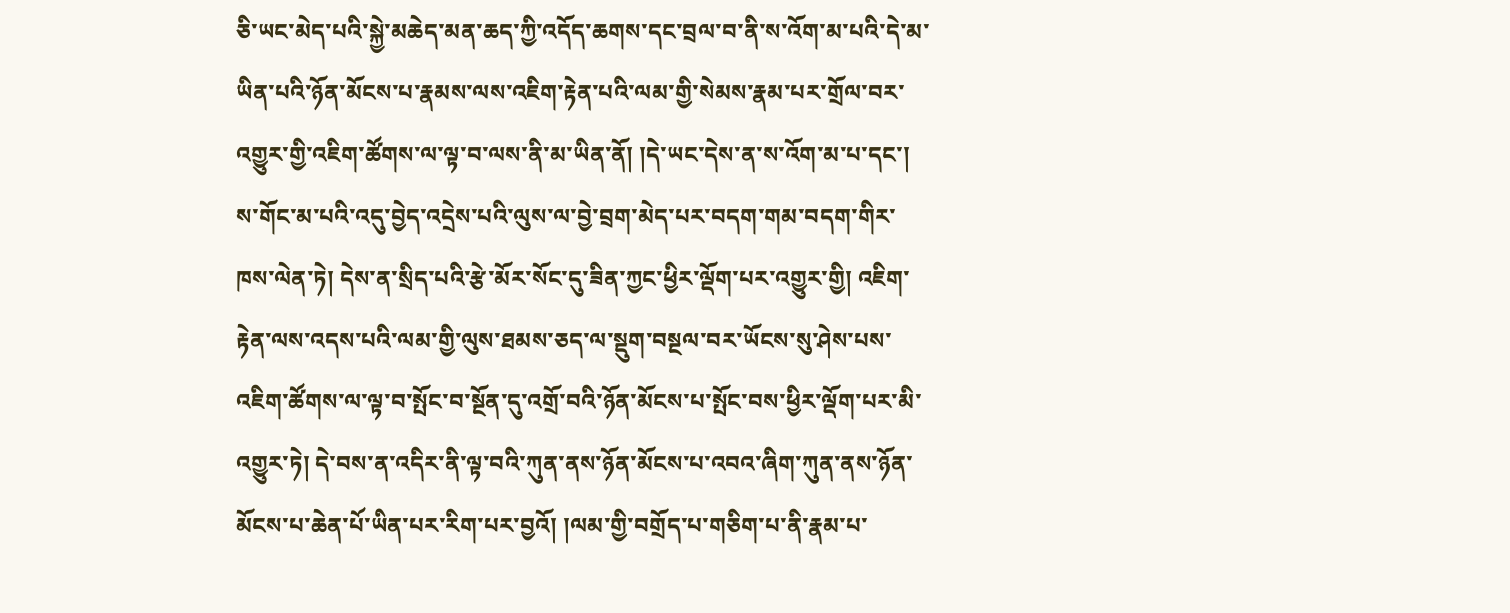ཅི་ཡང་མེད་པའི་སྐྱེ་མཆེད་མན་ཆད་ཀྱི་འདོད་ཆགས་དང་བྲལ་བ་ནི་ས་འོག་མ་པའི་དེ་མ་ཡིན་པའི་ཉོན་མོངས་པ་རྣམས་ལས་འཇིག་རྟེན་པའི་ལམ་གྱི་སེམས་རྣམ་པར་གྲོལ་བར་འགྱུར་གྱི་འཇིག་ཚོགས་ལ་ལྟ་བ་ལས་ནི་མ་ཡིན་ནོ། །དེ་ཡང་དེས་ན་ས་འོག་མ་པ་དང་། ས་གོང་མ་པའི་འདུ་བྱེད་འདྲེས་པའི་ལུས་ལ་བྱེ་བྲག་མེད་པར་བདག་གམ་བདག་གིར་ཁས་ལེན་ཏེ། དེས་ན་སྲིད་པའི་རྩེ་མོར་སོང་དུ་ཟིན་ཀྱང་ཕྱིར་ལྡོག་པར་འགྱུར་གྱི། འཇིག་རྟེན་ལས་འདས་པའི་ལམ་གྱི་ལུས་ཐམས་ཅད་ལ་སྡུག་བསྔལ་བར་ཡོངས་སུ་ཤེས་པས་འཇིག་ཚོགས་ལ་ལྟ་བ་སྤོང་བ་སྔོན་དུ་འགྲོ་བའི་ཉོན་མོངས་པ་སྤོང་བས་ཕྱིར་ལྡོག་པར་མི་འགྱུར་ཏེ། དེ་བས་ན་འདིར་ནི་ལྟ་བའི་ཀུན་ནས་ཉོན་མོངས་པ་འབའ་ཞིག་ཀུན་ནས་ཉོན་མོངས་པ་ཆེན་པོ་ཡིན་པར་རིག་པར་བྱའོ། །ལམ་གྱི་བགྲོད་པ་གཅིག་པ་ནི་རྣམ་པ་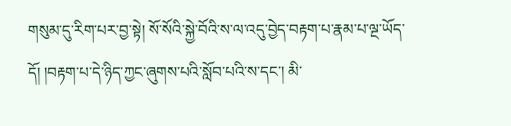གསུམ་དུ་རིག་པར་བྱ་སྟེ། སོ་སོའི་སྐྱེ་བོའི་ས་ལ་འདུ་བྱེད་བརྟག་པ་རྣམ་པ་ལྔ་ཡོད་དོ། །བརྟག་པ་དེ་ཉིད་ཀྱང་ཞུགས་པའི་སློབ་པའི་ས་དང་། མི་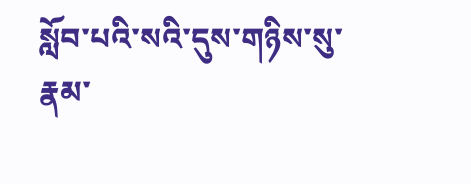སློབ་པའི་སའི་དུས་གཉིས་སུ་རྣམ་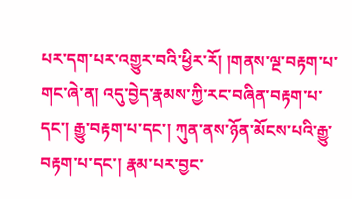པར་དག་པར་འགྱུར་བའི་ཕྱིར་རོ། །གནས་ལྔ་བརྟག་པ་གང་ཞེ་ན། འདུ་བྱེད་རྣམས་ཀྱི་རང་བཞིན་བརྟག་པ་དང་། རྒྱུ་བརྟག་པ་དང་། ཀུན་ནས་ཉོན་མོངས་པའི་རྒྱུ་བརྟག་པ་དང་། རྣམ་པར་བྱང་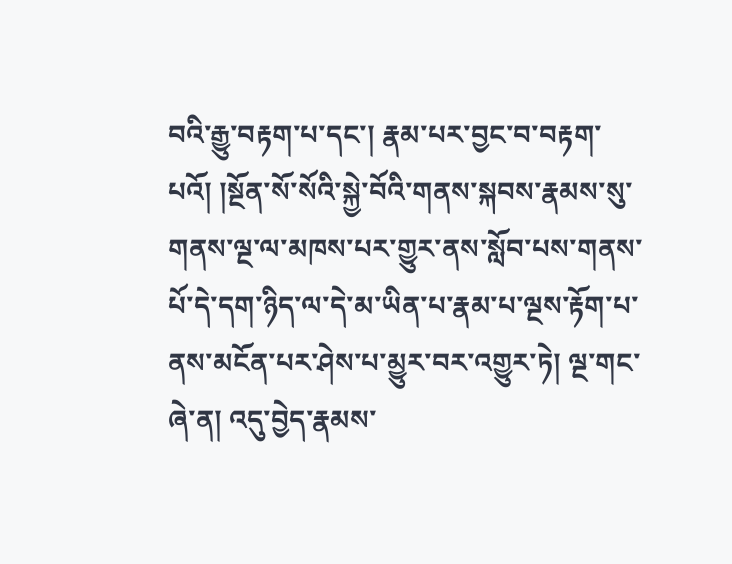བའི་རྒྱུ་བརྟག་པ་དང་། རྣམ་པར་བྱང་བ་བརྟག་པའོ། །སྔོན་སོ་སོའི་སྐྱེ་བོའི་གནས་སྐབས་རྣམས་སུ་གནས་ལྔ་ལ་མཁས་པར་གྱུར་ནས་སློབ་པས་གནས་པོ་དེ་དག་ཉིད་ལ་དེ་མ་ཡིན་པ་རྣམ་པ་ལྔས་རྟོག་པ་ནས་མངོན་པར་ཤེས་པ་མྱུར་བར་འགྱུར་ཏེ། ལྔ་གང་ཞེ་ན། འདུ་བྱེད་རྣམས་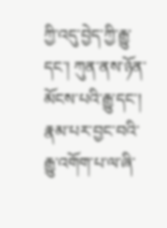ཀྱི་འདུ་བྱེད་ཀྱི་རྒྱུ་དང་། ཀུན་ནས་ཉོན་མོངས་པའི་རྒྱུ་དང་། རྣམ་པར་བྱང་བའི་རྒྱུ་འགོག་པ་ལ་ཞི་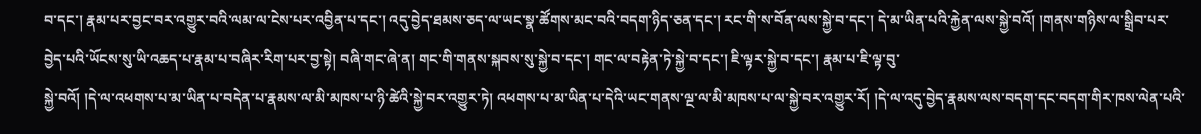བ་དང་། རྣམ་པར་བྱང་བར་འགྱུར་བའི་ལམ་ལ་ངེས་པར་འབྱིན་པ་དང་། འདུ་བྱེད་ཐམས་ཅད་ལ་ཡང་སྣ་ཚོགས་མང་བའི་བདག་ཉིད་ཅན་དང་། རང་གི་ས་བོན་ལས་སྐྱེ་བ་དང་། དེ་མ་ཡིན་པའི་རྐྱེན་ལས་སྐྱེ་བའོ། །གནས་གཉིས་ལ་སྒྲིབ་པར་བྱེད་པའི་ཡོངས་སུ་ཡི་འཆད་པ་རྣམ་པ་བཞིར་རིག་པར་བྱ་སྟེ། བཞི་གང་ཞེ་ན། གང་གི་གནས་སྐབས་སུ་སྐྱེ་བ་དང་། གང་ལ་བརྟེན་ཏེ་སྐྱེ་བ་དང་། ཇི་ལྟར་སྐྱེ་བ་དང་། རྣམ་པ་ཇི་ལྟ་བུ་
སྐྱེ་བའོ། །དེ་ལ་འཕགས་པ་མ་ཡིན་པ་བདེན་པ་རྣམས་ལ་མི་མཁས་པ་ཉི་ཚེའི་སྐྱེ་བར་འགྱུར་ཏེ། འཕགས་པ་མ་ཡིན་པ་དེའི་ཡང་གནས་ལྔ་ལ་མི་མཁས་པ་ལ་སྐྱེ་བར་འགྱུར་རོ། །དེ་ལ་འདུ་བྱེད་རྣམས་ལས་བདག་དང་བདག་གིར་ཁས་ལེན་པའི་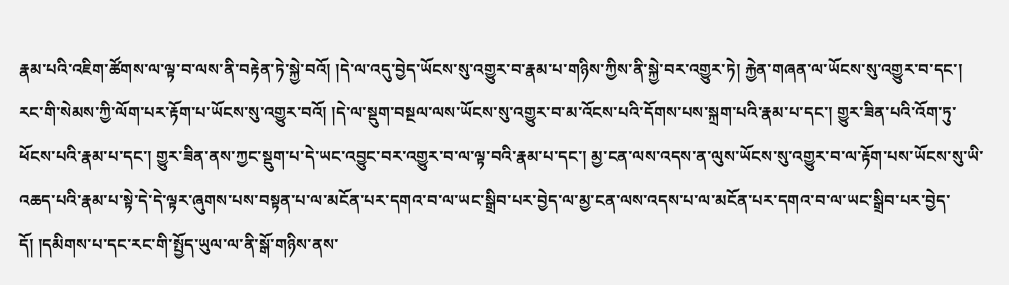རྣམ་པའི་འཇིག་ཚོགས་ལ་ལྟ་བ་ལས་ནི་བརྟེན་ཏེ་སྐྱེ་བའོ། །དེ་ལ་འདུ་བྱེད་ཡོངས་སུ་འགྱུར་བ་རྣམ་པ་གཉིས་ཀྱིས་ནི་སྐྱེ་བར་འགྱུར་ཏེ། རྐྱེན་གཞན་ལ་ཡོངས་སུ་འགྱུར་བ་དང་། རང་གི་སེམས་ཀྱི་ལོག་པར་རྟོག་པ་ཡོངས་སུ་འགྱུར་བའོ། །དེ་ལ་སྡུག་བསྔལ་ལས་ཡོངས་སུ་འགྱུར་བ་མ་འོངས་པའི་དོགས་པས་སྐྲག་པའི་རྣམ་པ་དང་། གྱུར་ཟིན་པའི་འོག་ཏུ་ཕོངས་པའི་རྣམ་པ་དང་། གྱུར་ཟིན་ནས་ཀྱང་སྡུག་པ་དེ་ཡང་འབྱུང་བར་འགྱུར་བ་ལ་ལྟ་བའི་རྣམ་པ་དང་། མྱ་ངན་ལས་འདས་ན་ལུས་ཡོངས་སུ་འགྱུར་བ་ལ་རྟོག་པས་ཡོངས་སུ་ཡི་འཆད་པའི་རྣམ་པ་སྟེ་དེ་དེ་ལྟར་ཞུགས་པས་བསྟན་པ་ལ་མངོན་པར་དགའ་བ་ལ་ཡང་སྒྲིབ་པར་བྱེད་ལ་མྱ་ངན་ལས་འདས་པ་ལ་མངོན་པར་དགའ་བ་ལ་ཡང་སྒྲིབ་པར་བྱེད་དོ། །དམིགས་པ་དང་རང་གི་སྤྱོད་ཡུལ་ལ་ནི་སྒོ་གཉིས་ནས་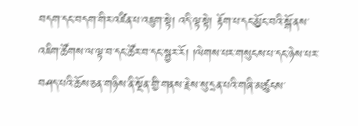བདག་དང་བདག་གིར་འཛིན་པ་འཇུག་སྟེ། འདི་ལྟ་སྟེ། རྟོག་པ་དང་མྱོང་བའི་སྒོ་ནས་འཇིག་ཚོགས་ལ་ལྟ་བ་དང་ཚོར་བ་དང་སྦྱར་རོ། །ལེགས་པར་གསུངས་པ་དང་ཉེས་པར་བཤད་པའི་ཆོས་ཅན་གཉིས་ནི་སྔོན་གྱི་གནས་རྗེས་སུ་དྲན་པའི་གཞི་མཚུངས་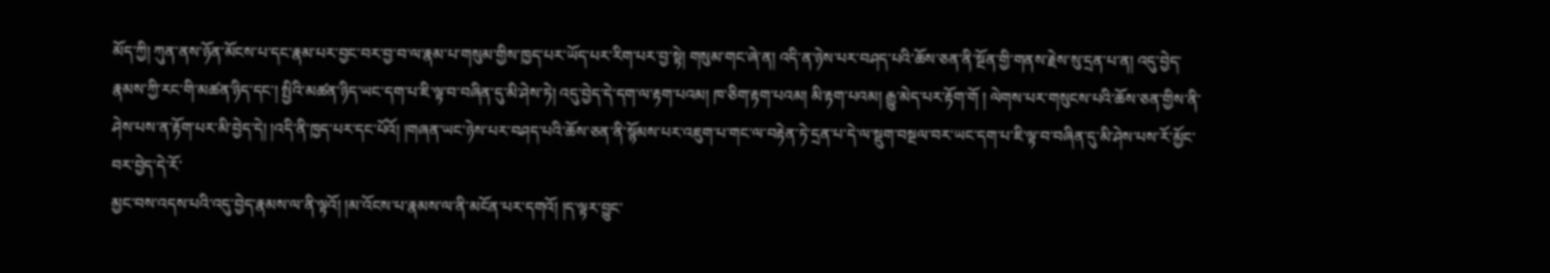མོད་ཀྱི། ཀུན་ནས་ཉོན་མོངས་པ་དང་རྣམ་པར་བྱང་བར་བྱ་བ་ལ་རྣམ་པ་གསུམ་གྱིས་ཁྱད་པར་ཡོད་པར་རིག་པར་བྱ་སྟེ། གསུམ་གང་ཞེ་ན། འདི་ན་ཉེས་པར་བཤད་པའི་ཆོས་ཅན་ནི་སྔོན་གྱི་གནས་རྗེས་སུ་དྲན་པ་ན། འདུ་བྱེད་རྣམས་ཀྱི་རང་གི་མཚན་ཉིད་དང་། སྤྱིའི་མཚན་ཉིད་ཡང་དག་པ་ཇི་ལྟ་བ་བཞིན་དུ་མི་ཤེས་ཏེ། འདུ་བྱེད་དེ་དག་ལ་རྟག་པའམ། ཁ་ཅིག་རྟག་པའམ། མི་རྟག་པའམ། རྒྱུ་མེད་པར་རྟོག་གོ ། ལེགས་པར་གསུངས་པའི་ཆོས་ཅན་གྱིས་ནི་ཤེས་པས་ན་རྟོག་པར་མི་བྱེད་དེ། །འདི་ནི་ཁྱད་པར་དང་པོའོ། །གཞན་ཡང་ཉེས་པར་བཤད་པའི་ཆོས་ཅན་ནི་སྙོམས་པར་འཇུག་པ་གང་ལ་བརྟེན་ཏེ་དྲན་པ་དེ་ལ་སྡུག་བསྔལ་བར་ཡང་དག་པ་ཇི་ལྟ་བ་བཞིན་དུ་མི་ཤེས་པས་རོ་མྱོང་བར་བྱེད་དེ་རོ་
མྱང་བས་འདས་པའི་འདུ་བྱེད་རྣམས་ལ་ནི་ལྟའོ། །མ་འོངས་པ་རྣམས་ལ་ནི་མངོན་པར་དགའོ། །ད་ལྟར་བྱུང་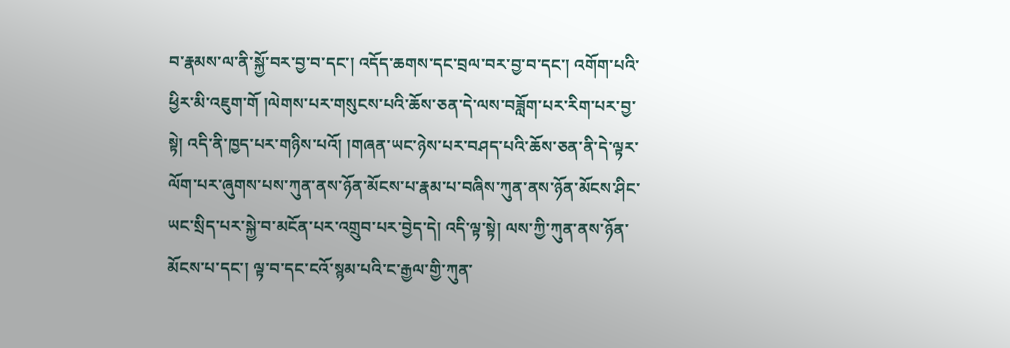བ་རྣམས་ལ་ནི་སྐྱོ་བར་བྱ་བ་དང་། འདོད་ཆགས་དང་བྲལ་བར་བྱ་བ་དང་། འགོག་པའི་ཕྱིར་མི་འཇུག་གོ །ལེགས་པར་གསུངས་པའི་ཆོས་ཅན་དེ་ལས་བཟློག་པར་རིག་པར་བྱ་སྟེ། འདི་ནི་ཁྱད་པར་གཉིས་པའོ། །གཞན་ཡང་ཉེས་པར་བཤད་པའི་ཆོས་ཅན་ནི་དེ་ལྟར་ལོག་པར་ཞུགས་པས་ཀུན་ནས་ཉོན་མོངས་པ་རྣམ་པ་བཞིས་ཀུན་ནས་ཉོན་མོངས་ཤིང་ཡང་སྲིད་པར་སྐྱེ་བ་མངོན་པར་འགྲུབ་པར་བྱེད་དེ། འདི་ལྟ་སྟེ། ལས་ཀྱི་ཀུན་ནས་ཉོན་མོངས་པ་དང་། ལྟ་བ་དང་ངའོ་སྙམ་པའི་ང་རྒྱལ་གྱི་ཀུན་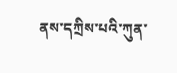ནས་དཀྲིས་པའི་ཀུན་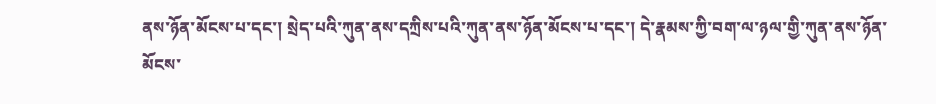ནས་ཉོན་མོངས་པ་དང་། སྲེད་པའི་ཀུན་ནས་དཀྲིས་པའི་ཀུན་ནས་ཉོན་མོངས་པ་དང་། དེ་རྣམས་ཀྱི་བག་ལ་ཉལ་གྱི་ཀུན་ནས་ཉོན་མོངས་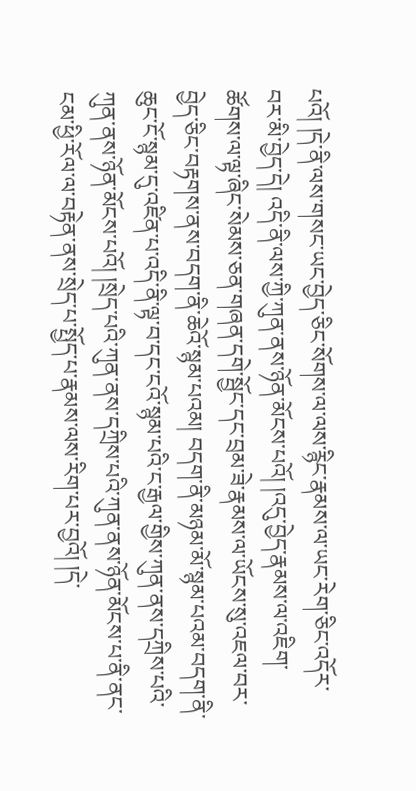པའོ། །དེ་ནི་ལས་གསང་ཡང་བྱེད་ཅིང་སོགས་ལ་ལས་རྙིང་རྣམས་ལ་ཡང་རེག་ཅིང་འདོར་བར་མི་བྱེད་དེ། འདི་ནི་ལས་ཀྱི་ཀུན་ནས་ཉོན་མོངས་པའོ། །འདུ་བྱེད་རྣམས་ལ་འཇིག་ཚོགས་ལ་ལྟ་ཞིང་སེམས་ཅན་གཞན་དགེ་སྦྱོང་དང་བྲམ་ཟེ་རྣམས་ལ་ཡོངས་སུ་འཇལ་བར་བྱེད་ཅིང་བརྟགས་ནས་བདག་ནི་ཆེའོ་སྙམ་པའམ། བདག་ནི་མཉམ་མོ་སྙམ་པའམ་བདག་ནི་ཆུང་ངོ་སྙམ་དུ་འཛིན་པ་འདི་ནི་ལྟ་བ་དང་ངའོ་སྙམ་པའི་ང་རྒྱལ་གྱིས་ཀུན་ནས་དཀྲིས་པའི་ཀུན་ནས་ཉོན་མོངས་པའོ། །སྲེད་པའི་ཀུན་ནས་དཀྲིས་པའི་ཀུན་ནས་ཉོན་མོངས་པ་ནི་ནང་ངམ་ཕྱི་རོལ་ལ་བརྟེན་ནས་སྲེད་པ་སྤྱོད་པ་རྣམས་ལས་རིག་པར་བྱའོ། །དེ་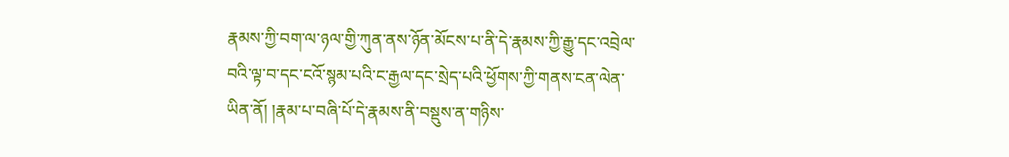རྣམས་ཀྱི་བག་ལ་ཉལ་གྱི་ཀུན་ནས་ཉོན་མོངས་པ་ནི་དེ་རྣམས་ཀྱི་རྒྱུ་དང་འབྲེལ་བའི་ལྟ་བ་དང་ངའོ་སྙམ་པའི་ང་རྒྱལ་དང་སྲེད་པའི་ཕྱོགས་ཀྱི་གནས་ངན་ལེན་ཡིན་ནོ། །རྣམ་པ་བཞི་པོ་དེ་རྣམས་ནི་བསྡུས་ན་གཉིས་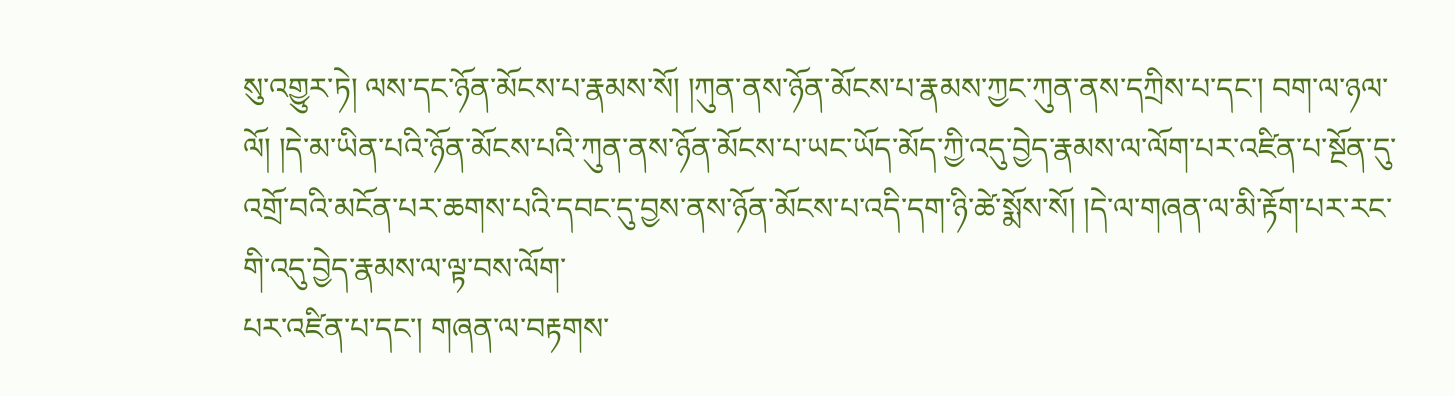སུ་འགྱུར་ཏེ། ལས་དང་ཉོན་མོངས་པ་རྣམས་སོ། །ཀུན་ནས་ཉོན་མོངས་པ་རྣམས་ཀྱང་ཀུན་ནས་དཀྲིས་པ་དང་། བག་ལ་ཉལ་ལོ། །དེ་མ་ཡིན་པའི་ཉོན་མོངས་པའི་ཀུན་ནས་ཉོན་མོངས་པ་ཡང་ཡོད་མོད་ཀྱི་འདུ་བྱེད་རྣམས་ལ་ལོག་པར་འཛིན་པ་སྔོན་དུ་འགྲོ་བའི་མངོན་པར་ཆགས་པའི་དབང་དུ་བྱས་ནས་ཉོན་མོངས་པ་འདི་དག་ཉི་ཚེ་སྨོས་སོ། །དེ་ལ་གཞན་ལ་མི་རྟོག་པར་རང་གི་འདུ་བྱེད་རྣམས་ལ་ལྟ་བས་ལོག་
པར་འཛིན་པ་དང་། གཞན་ལ་བརྟགས་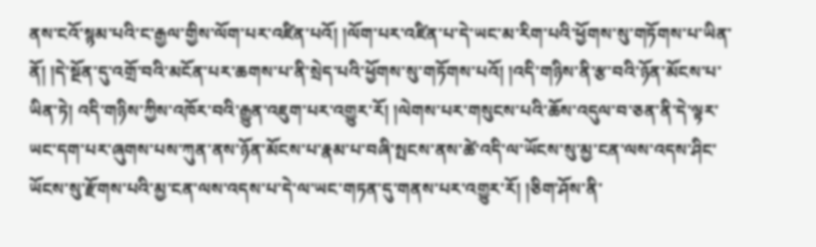ནས་ངའོ་སྙམ་པའི་ང་རྒྱལ་གྱིས་ལོག་པར་འཛིན་པའོ། །ལོག་པར་འཛིན་པ་དེ་ཡང་མ་རིག་པའི་ཕྱོགས་སུ་གཏོགས་པ་ཡིན་ནོ། །དེ་སྔོན་དུ་འགྲོ་བའི་མངོན་པར་ཆགས་པ་ནི་སྲེད་པའི་ཕྱོགས་སུ་གཏོགས་པའོ། །འདི་གཉིས་ནི་རྩ་བའི་ཉོན་མོངས་པ་ཡིན་ཏེ། འདི་གཉིས་ཀྱིས་འཁོར་བའི་རྒྱུན་འཇུག་པར་འགྱུར་རོ། །ལེགས་པར་གསུངས་པའི་ཆོས་འདུལ་བ་ཅན་ནི་དེ་ལྟར་ཡང་དག་པར་ཞུགས་པས་ཀུན་ནས་ཉོན་མོངས་པ་རྣམ་པ་བཞི་སྤངས་ནས་ཚེ་འདི་ལ་ཡོངས་སུ་མྱ་ངན་ལས་འདས་ཤིང་ཡོངས་སུ་རྫོགས་པའི་མྱ་ངན་ལས་འདས་པ་དེ་ལ་ཡང་གཏན་དུ་གནས་པར་འགྱུར་རོ། །ཅིག་ཤོས་ནི་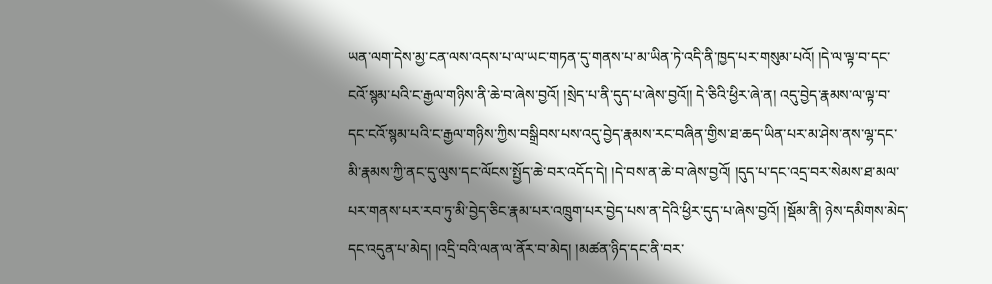ཡན་ལག་དེས་མྱ་ངན་ལས་འདས་པ་ལ་ཡང་གཏན་དུ་གནས་པ་མ་ཡིན་ཏེ་འདི་ནི་ཁྱད་པར་གསུམ་པའོ། །དེ་ལ་ལྟ་བ་དང་ངའོ་སྙམ་པའི་ང་རྒྱལ་གཉིས་ནི་ཆེ་བ་ཞེས་བྱའོ། །སྲེད་པ་ནི་དུད་པ་ཞེས་བྱའོ།། དེ་ཅིའི་ཕྱིར་ཞེ་ན། འདུ་བྱེད་རྣམས་ལ་ལྟ་བ་དང་ངའོ་སྙམ་པའི་ང་རྒྱལ་གཉིས་ཀྱིས་བསྒྲིབས་པས་འདུ་བྱེད་རྣམས་རང་བཞིན་གྱིས་ཐ་ཆད་ཡིན་པར་མ་ཤེས་ནས་ལྷ་དང་མི་རྣམས་ཀྱི་ནང་དུ་ལུས་དང་ལོངས་སྤྱོད་ཆེ་བར་འདོད་དེ། །དེ་བས་ན་ཆེ་བ་ཞེས་བྱའོ། །དུད་པ་དང་འདྲ་བར་སེམས་ཐ་མལ་པར་གནས་པར་རབ་ཏུ་མི་བྱེད་ཅིང་རྣམ་པར་འཁྲུག་པར་བྱེད་པས་ན་དེའི་ཕྱིར་དུད་པ་ཞེས་བྱའོ། །སྡོམ་ནི། ཉེས་དམིགས་མེད་དང་འདུན་པ་མེད། །འདྲི་བའི་ལན་ལ་ནོར་བ་མེད། །མཚན་ཉིད་དང་ནི་བར་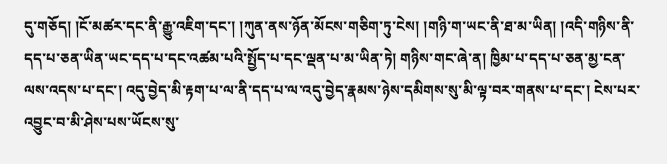དུ་གཅོད། །ངོ་མཚར་དང་ནི་རྒྱུ་འཇིག་དང་། །ཀུན་ནས་ཉོན་མོངས་གཅིག་ཏུ་ངེས། །གཉི་ག་ཡང་ནི་ཐ་མ་ཡིན། །འདི་གཉིས་ནི་དད་པ་ཅན་ཡིན་ཡང་དད་པ་དང་འཚམ་པའི་སྤྱོད་པ་དང་ལྡན་པ་མ་ཡིན་ཏེ། གཉིས་གང་ཞེ་ན། ཁྱིམ་པ་དད་པ་ཅན་མྱ་ངན་ལས་འདས་པ་དང་། འདུ་བྱེད་མི་རྟག་པ་ལ་ནི་དད་པ་ལ་འདུ་བྱེད་རྣམས་ཉེས་དམིགས་སུ་མི་ལྟ་བར་གནས་པ་དང་། ངེས་པར་འབྱུང་བ་མི་ཤེས་པས་ཡོངས་སུ་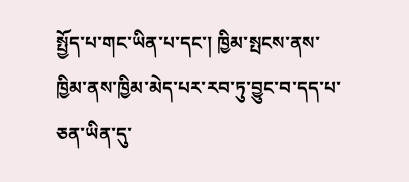སྤྱོད་པ་གང་ཡིན་པ་དང་། ཁྱིམ་སྤངས་ནས་ཁྱིམ་ནས་ཁྱིམ་མེད་པར་རབ་ཏུ་བྱུང་བ་དད་པ་ཅན་ཡིན་དུ་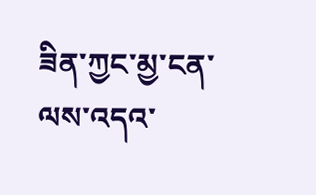ཟིན་ཀྱང་མྱ་ངན་ལས་འདའ་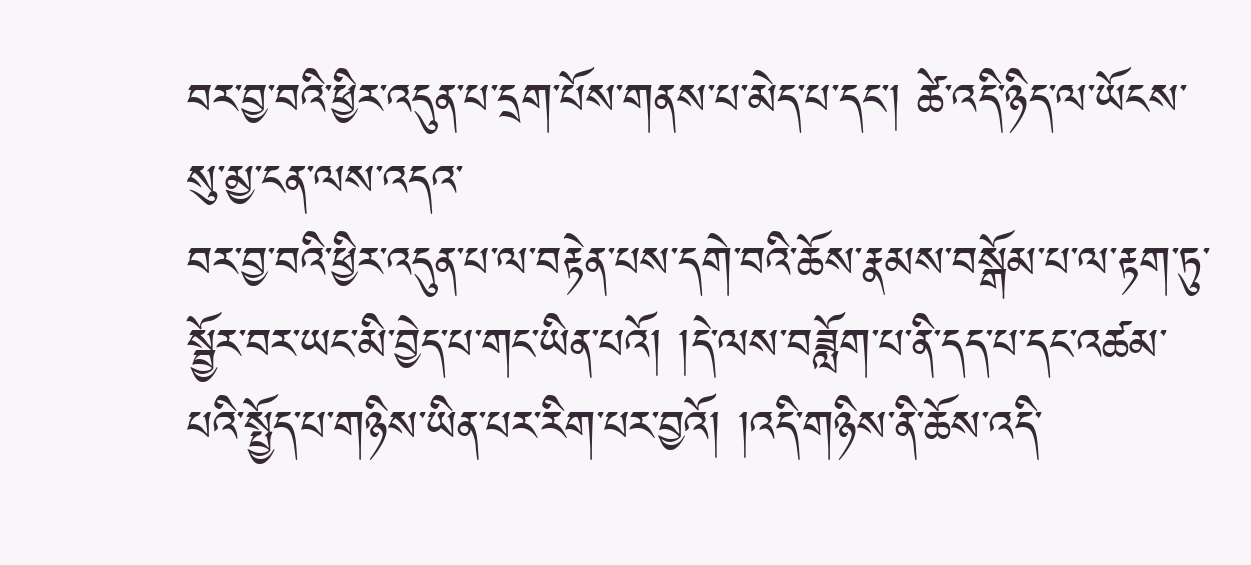བར་བྱ་བའི་ཕྱིར་འདུན་པ་དྲག་པོས་གནས་པ་མེད་པ་དང་། ཚེ་འདི་ཉིད་ལ་ཡོངས་སུ་མྱ་ངན་ལས་འདའ་
བར་བྱ་བའི་ཕྱིར་འདུན་པ་ལ་བརྟེན་པས་དགེ་བའི་ཆོས་རྣམས་བསྒོམ་པ་ལ་རྟག་ཏུ་སྦྱོར་བར་ཡང་མི་བྱེད་པ་གང་ཡིན་པའོ། །དེ་ལས་བཟློག་པ་ནི་དད་པ་དང་འཚམ་པའི་སྤྱོད་པ་གཉིས་ཡིན་པར་རིག་པར་བྱའོ། །འདི་གཉིས་ནི་ཆོས་འདི་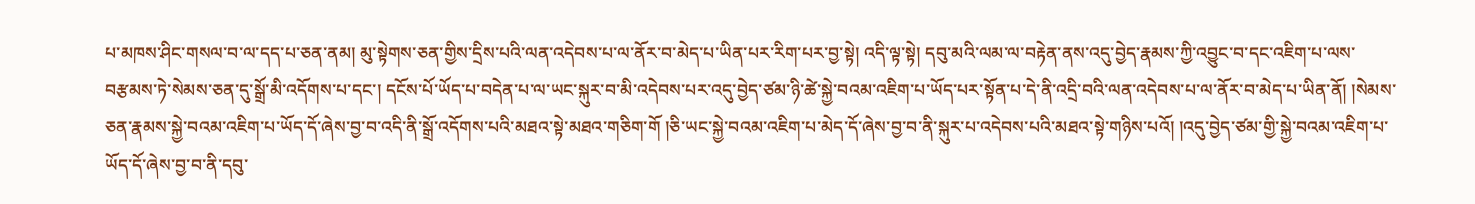པ་མཁས་ཤིང་གསལ་བ་ལ་དད་པ་ཅན་ནམ། མུ་སྟེགས་ཅན་གྱིས་དྲིས་པའི་ལན་འདེབས་པ་ལ་ནོར་བ་མེད་པ་ཡིན་པར་རིག་པར་བྱ་སྟེ། འདི་ལྟ་སྟེ། དབུ་མའི་ལམ་ལ་བརྟེན་ནས་འདུ་བྱེད་རྣམས་ཀྱི་འབྱུང་བ་དང་འཇིག་པ་ལས་བརྩམས་ཏེ་སེམས་ཅན་དུ་སྒྲོ་མི་འདོགས་པ་དང་། དངོས་པོ་ཡོད་པ་བདེན་པ་ལ་ཡང་སྐུར་བ་མི་འདེབས་པར་འདུ་བྱེད་ཙམ་ཉི་ཚེ་སྐྱེ་བའམ་འཇིག་པ་ཡོད་པར་སྟོན་པ་དེ་ནི་འདྲི་བའི་ལན་འདེབས་པ་ལ་ནོར་བ་མེད་པ་ཡིན་ནོ། །སེམས་ཅན་རྣམས་སྐྱེ་བའམ་འཇིག་པ་ཡོད་དོ་ཞེས་བྱ་བ་འདི་ནི་སྒྲོ་འདོགས་པའི་མཐའ་སྟེ་མཐའ་གཅིག་གོ །ཅི་ཡང་སྐྱེ་བའམ་འཇིག་པ་མེད་དོ་ཞེས་བྱ་བ་ནི་སྐུར་པ་འདེབས་པའི་མཐའ་སྟེ་གཉིས་པའོ། །འདུ་བྱེད་ཙམ་གྱི་སྐྱེ་བའམ་འཇིག་པ་ཡོད་དོ་ཞེས་བྱ་བ་ནི་དབུ་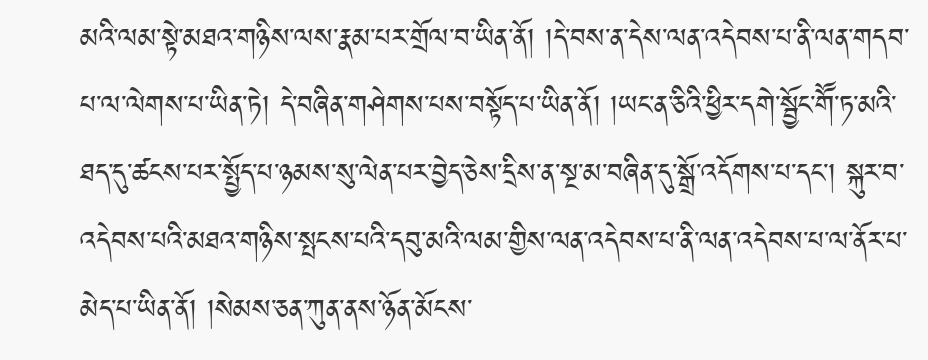མའི་ལམ་སྟེ་མཐའ་གཉིས་ལས་རྣམ་པར་གྲོལ་བ་ཡིན་ནོ། །དེ་བས་ན་དེས་ལན་འདེབས་པ་ནི་ལན་གདབ་པ་ལ་ལེགས་པ་ཡིན་ཏེ། དེ་བཞིན་གཤེགས་པས་བསྟོད་པ་ཡིན་ནོ། །ཡང་ན་ཅིའི་ཕྱིར་དགེ་སྦྱོང་གཽ་ཏ་མའི་ཐད་དུ་ཚངས་པར་སྤྱོད་པ་ཉམས་སུ་ལེན་པར་བྱེད་ཅེས་དྲིས་ན་སྔ་མ་བཞིན་དུ་སྒྲོ་འདོགས་པ་དང་། སྐུར་བ་འདེབས་པའི་མཐའ་གཉིས་སྤངས་པའི་དབུ་མའི་ལམ་གྱིས་ལན་འདེབས་པ་ནི་ལན་འདེབས་པ་ལ་ནོར་པ་མེད་པ་ཡིན་ནོ། །སེམས་ཅན་ཀུན་ནས་ཉོན་མོངས་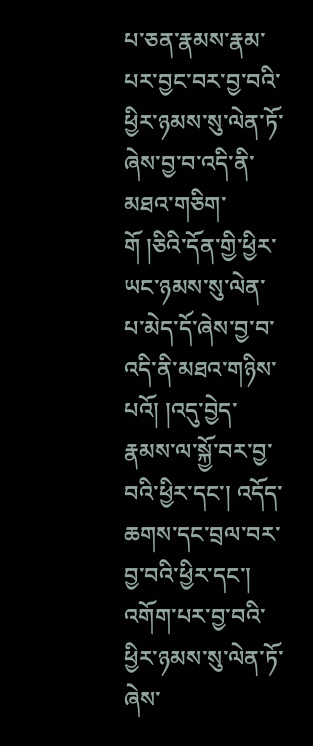པ་ཅན་རྣམས་རྣམ་པར་བྱང་བར་བྱ་བའི་ཕྱིར་ཉམས་སུ་ལེན་ཏོ་ཞེས་བྱ་བ་འདི་ནི་མཐའ་གཅིག་གོ །ཅིའི་དོན་གྱི་ཕྱིར་ཡང་ཉམས་སུ་ལེན་པ་མེད་དོ་ཞེས་བྱ་བ་འདི་ནི་མཐའ་གཉིས་པའོ། །འདུ་བྱེད་རྣམས་ལ་སྐྱོ་བར་བྱ་བའི་ཕྱིར་དང་། འདོད་ཆགས་དང་བྲལ་བར་བྱ་བའི་ཕྱིར་དང་། འགོག་པར་བྱ་བའི་ཕྱིར་ཉམས་སུ་ལེན་ཏོ་ཞེས་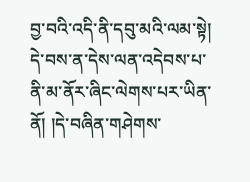བྱ་བའི་འདི་ནི་དབུ་མའི་ལམ་སྟེ། དེ་བས་ན་དེས་ལན་འདེབས་པ་ནི་མ་ནོར་ཞིང་ལེགས་པར་ཡིན་ནོ། །དེ་བཞིན་གཤེགས་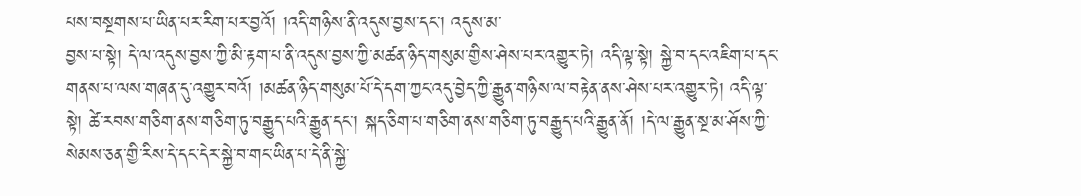པས་བསྔགས་པ་ཡིན་པར་རིག་པར་བྱའོ། །འདི་གཉིས་ནི་འདུས་བྱས་དང་། འདུས་མ་
བྱས་པ་སྟེ། དེ་ལ་འདུས་བྱས་ཀྱི་མི་རྟག་པ་ནི་འདུས་བྱས་ཀྱི་མཚན་ཉིད་གསུམ་གྱིས་ཤེས་པར་འགྱུར་ཏེ། འདི་ལྟ་སྟེ། སྐྱེ་བ་དང་འཇིག་པ་དང་གནས་པ་ལས་གཞན་དུ་འགྱུར་བའོ། །མཚན་ཉིད་གསུམ་པོ་དེ་དག་ཀྱང་འདུ་བྱེད་ཀྱི་རྒྱུན་གཉིས་ལ་བརྟེན་ནས་ཤེས་པར་འགྱུར་ཏེ། འདི་ལྟ་སྟེ། ཚེ་རབས་གཅིག་ནས་གཅིག་ཏུ་བརྒྱུད་པའི་རྒྱུན་དང་། སྐད་ཅིག་པ་གཅིག་ནས་གཅིག་ཏུ་བརྒྱུད་པའི་རྒྱུན་ནོ། །དེ་ལ་རྒྱུན་སྔ་མ་ཤོས་ཀྱི་སེམས་ཅན་གྱི་རིས་དེ་དང་དེར་སྐྱེ་བ་གང་ཡིན་པ་དེ་ནི་སྐྱེ་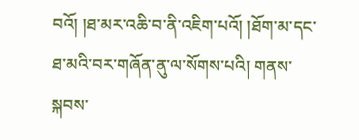བའོ། །ཐ་མར་འཆི་བ་ནི་འཇིག་པའོ། །ཐོག་མ་དང་ཐ་མའི་བར་གཞོན་ནུ་ལ་སོགས་པའི། གནས་སྐབས་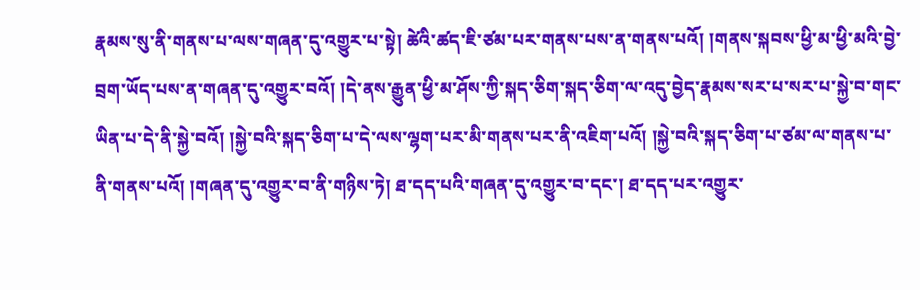རྣམས་སུ་ནི་གནས་པ་ལས་གཞན་དུ་འགྱུར་པ་སྟེ། ཚེའི་ཚད་ཇི་ཙམ་པར་གནས་པས་ན་གནས་པའོ། །གནས་སྐབས་ཕྱི་མ་ཕྱི་མའི་བྱེ་བྲག་ཡོད་པས་ན་གཞན་དུ་འགྱུར་བའོ། །དེ་ནས་རྒྱུན་ཕྱི་མ་ཤོས་ཀྱི་སྐད་ཅིག་སྐད་ཅིག་ལ་འདུ་བྱེད་རྣམས་སར་པ་སར་པ་སྐྱེ་བ་གང་ཡིན་པ་དེ་ནི་སྐྱེ་བའོ། །སྐྱེ་བའི་སྐད་ཅིག་པ་དེ་ལས་ལྷག་པར་མི་གནས་པར་ནི་འཇིག་པའོ། །སྐྱེ་བའི་སྐད་ཅིག་པ་ཙམ་ལ་གནས་པ་ནི་གནས་པའོ། །གཞན་དུ་འགྱུར་བ་ནི་གཉིས་ཏེ། ཐ་དད་པའི་གཞན་དུ་འགྱུར་བ་དང་། ཐ་དད་པར་འགྱུར་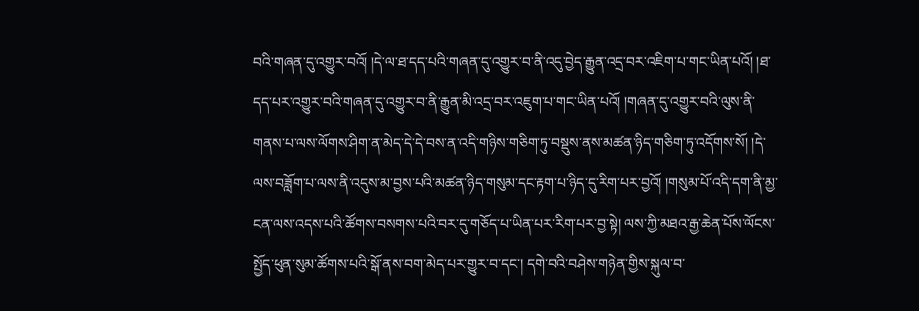བའི་གཞན་དུ་འགྱུར་བའོ། །དེ་ལ་ཐ་དད་པའི་གཞན་དུ་འགྱུར་བ་ནི་འདུ་བྱེད་རྒྱུན་འདྲ་བར་འཇིག་པ་གང་ཡིན་པའོ། །ཐ་དད་པར་འགྱུར་བའི་གཞན་དུ་འགྱུར་བ་ནི་རྒྱུན་མི་འདྲ་བར་འཇུག་པ་གང་ཡིན་པའོ། །གཞན་དུ་འགྱུར་བའི་ལུས་ནི་གནས་པ་ལས་ལོགས་ཤིག་ན་མེད་དེ་དེ་བས་ན་འདི་གཉིས་གཅིག་ཏུ་བསྡུས་ནས་མཚན་ཉིད་གཅིག་ཏུ་འདོགས་སོ། །དེ་ལས་བཟློག་པ་ལས་ནི་འདུས་མ་བྱས་པའི་མཚན་ཉིད་གསུམ་དང་རྟག་པ་ཉིད་དུ་རིག་པར་བྱའོ། །གསུམ་པོ་འདི་དག་ནི་མྱ་ངན་ལས་འདས་པའི་ཚོགས་བསགས་པའི་བར་དུ་གཅོད་པ་ཡིན་པར་རིག་པར་བྱ་སྟེ། ལས་ཀྱི་མཐའ་རྒྱ་ཆེན་པོས་ལོངས་སྤྱོད་ཕུན་སུམ་ཚོགས་པའི་སྒོ་ནས་བག་མེད་པར་གྱུར་བ་དང་། དགེ་བའི་བཤེས་གཉེན་གྱིས་སྐུལ་བ་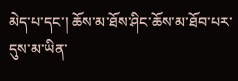མེད་པ་དང་། ཆོས་མ་ཐོས་ཤིང་ཆོས་མ་ཐོབ་པར་དུས་མ་ཡིན་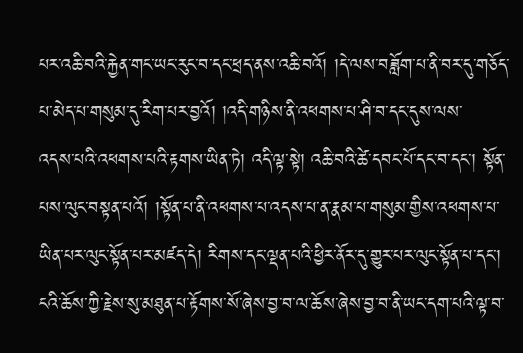པར་འཆི་བའི་རྐྱེན་གང་ཡང་རུང་བ་དང་ཕྲད་ནས་འཆི་བའོ། །དེ་ལས་བཟློག་པ་ནི་བར་དུ་གཅོད་པ་མེད་པ་གསུམ་དུ་རིག་པར་བྱའོ། །འདི་གཉིས་ནི་འཕགས་པ་ཤི་བ་དང་དུས་ལས་
འདས་པའི་འཕགས་པའི་རྟགས་ཡིན་ཏེ། འདི་ལྟ་སྟེ། འཆི་བའི་ཚེ་དབང་པོ་དང་བ་དང་། སྟོན་པས་ལུང་བསྟན་པའོ། །སྟོན་པ་ནི་འཕགས་པ་འདས་པ་ན་རྣམ་པ་གསུམ་གྱིས་འཕགས་པ་ཡིན་པར་ལུང་སྟོན་པར་མཛད་དེ། རིགས་དང་ལྡན་པའི་ཕྱིར་ནོར་དུ་གྱུར་པར་ལུང་སྟོན་པ་དང་། ངའི་ཆོས་ཀྱི་རྗེས་སུ་མཐུན་པ་རྟོགས་སོ་ཞེས་བྱ་བ་ལ་ཆོས་ཞེས་བྱ་བ་ནི་ཡང་དག་པའི་ལྟ་བ་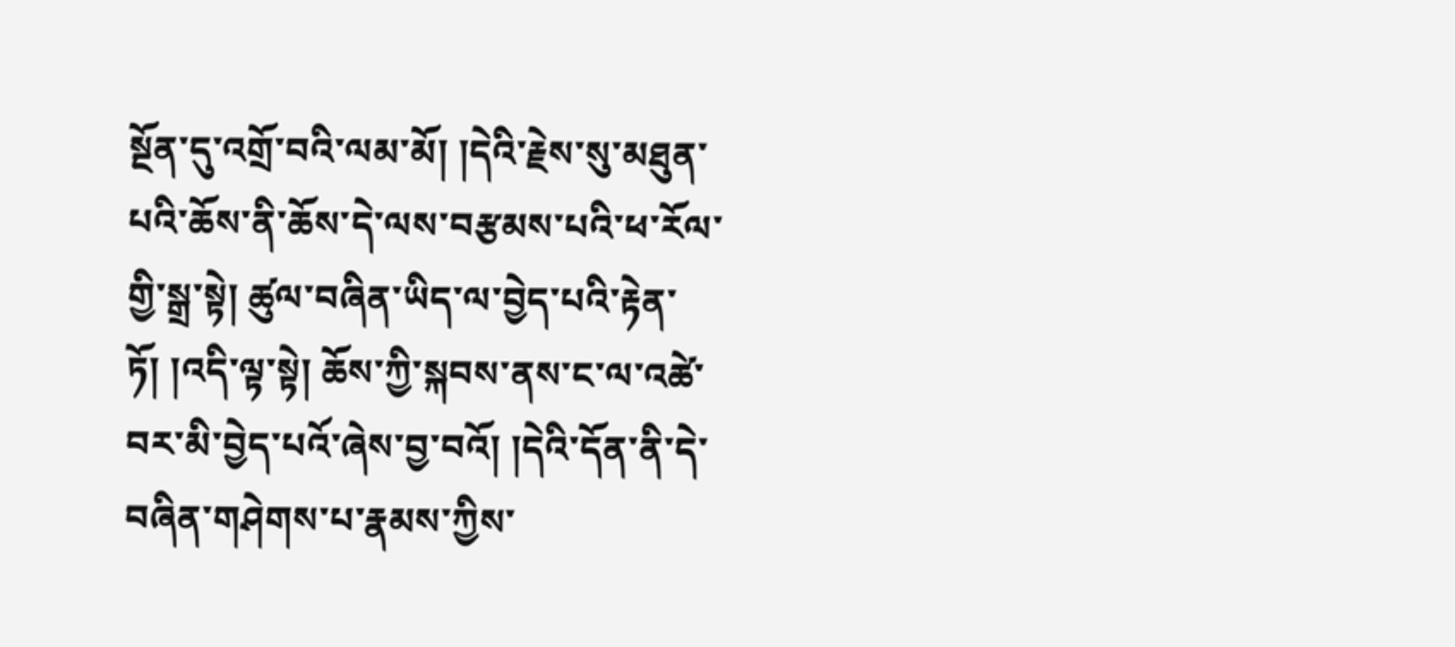སྔོན་དུ་འགྲོ་བའི་ལམ་མོ། །དེའི་རྗེས་སུ་མཐུན་པའི་ཆོས་ནི་ཆོས་དེ་ལས་བརྩམས་པའི་ཕ་རོལ་གྱི་སྒྲ་སྟེ། ཚུལ་བཞིན་ཡིད་ལ་བྱེད་པའི་རྟེན་ཏོ། །འདི་ལྟ་སྟེ། ཆོས་ཀྱི་སྐབས་ནས་ང་ལ་འཚེ་བར་མི་བྱེད་པའོ་ཞེས་བྱ་བའོ། །དེའི་དོན་ནི་དེ་བཞིན་གཤེགས་པ་རྣམས་ཀྱིས་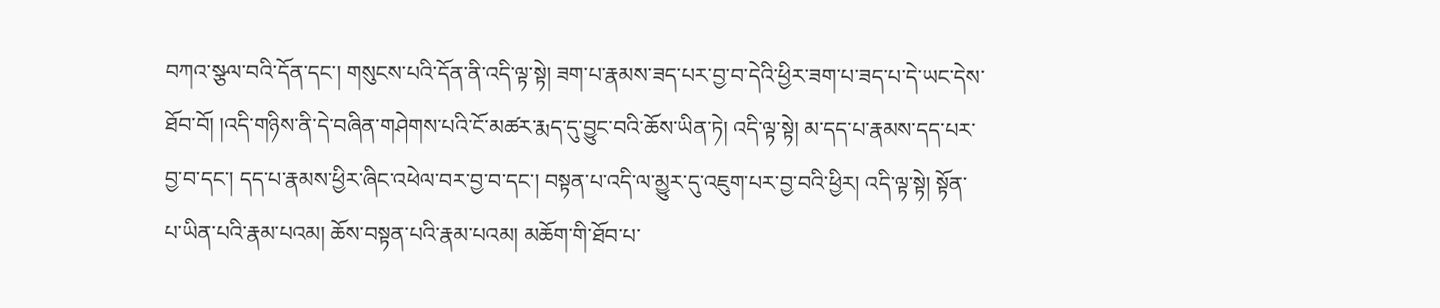བཀའ་སྩལ་བའི་དོན་དང་། གསུངས་པའི་དོན་ནི་འདི་ལྟ་སྟེ། ཟག་པ་རྣམས་ཟད་པར་བྱ་བ་དེའི་ཕྱིར་ཟག་པ་ཟད་པ་དེ་ཡང་དེས་ཐོབ་བོ། །འདི་གཉིས་ནི་དེ་བཞིན་གཤེགས་པའི་ངོ་མཚར་རྨད་དུ་བྱུང་བའི་ཆོས་ཡིན་ཏེ། འདི་ལྟ་སྟེ། མ་དད་པ་རྣམས་དད་པར་བྱ་བ་དང་། དད་པ་རྣམས་ཕྱིར་ཞིང་འཕེལ་བར་བྱ་བ་དང་། བསྟན་པ་འདི་ལ་མྱུར་དུ་འཇུག་པར་བྱ་བའི་ཕྱིར། འདི་ལྟ་སྟེ། སྟོན་པ་ཡིན་པའི་རྣམ་པའམ། ཆོས་བསྟན་པའི་རྣམ་པའམ། མཆོག་གི་ཐོབ་པ་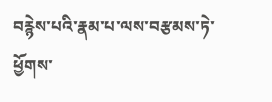བརྙེས་པའི་རྣམ་པ་ལས་བརྩམས་ཏེ་ཕྱོགས་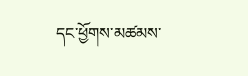དང་ཕྱོགས་མཚམས་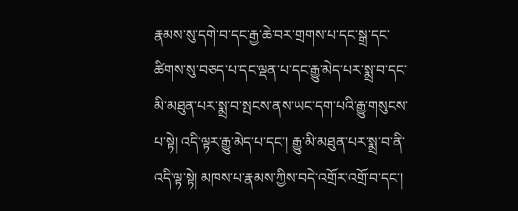རྣམས་སུ་དགེ་བ་དང་རྒྱ་ཆེ་བར་གྲགས་པ་དང་སྒྲ་དང་ཚིགས་སུ་བཅད་པ་དང་ལྡན་པ་དང་རྒྱུ་མེད་པར་སྨྲ་བ་དང་མི་མཐུན་པར་སྨྲ་བ་སྤངས་ནས་ཡང་དག་པའི་རྒྱུ་གསུངས་པ་སྟེ། འདི་ལྟར་རྒྱུ་མེད་པ་དང་། རྒྱུ་མི་མཐུན་པར་སྨྲ་བ་ནི་འདི་ལྟ་སྟེ། མཁས་པ་རྣམས་ཀྱིས་བདེ་འགྲོར་འགྲོ་བ་དང་།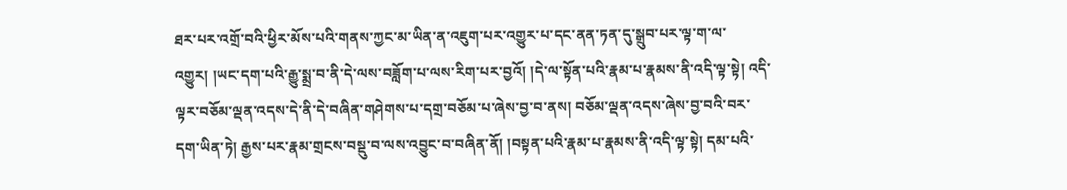ཐར་པར་འགྲོ་བའི་ཕྱིར་མོས་པའི་གནས་ཀྱང་མ་ཡིན་ན་འཇུག་པར་འགྱུར་པ་དང་ནན་ཏན་དུ་སྒྲུབ་པར་ལྟ་ག་ལ་འགྱུར། །ཡང་དག་པའི་རྒྱུ་སྨྲ་བ་ནི་དེ་ལས་བཟློག་པ་ལས་རིག་པར་བྱའོ། །དེ་ལ་སྟོན་པའི་རྣམ་པ་རྣམས་ནི་འདི་ལྟ་སྟེ། འདི་ལྟར་བཅོམ་ལྡན་འདས་དེ་ནི་དེ་བཞིན་གཤེགས་པ་དགྲ་བཅོམ་པ་ཞེས་བྱ་བ་ནས། བཅོམ་ལྡན་འདས་ཞེས་བྱ་བའི་བར་དག་ཡིན་ཏེ། རྒྱས་པར་རྣམ་གྲངས་བསྡུ་བ་ལས་འབྱུང་བ་བཞིན་ནོ། །བསྟན་པའི་རྣམ་པ་རྣམས་ནི་འདི་ལྟ་སྟེ། དམ་པའི་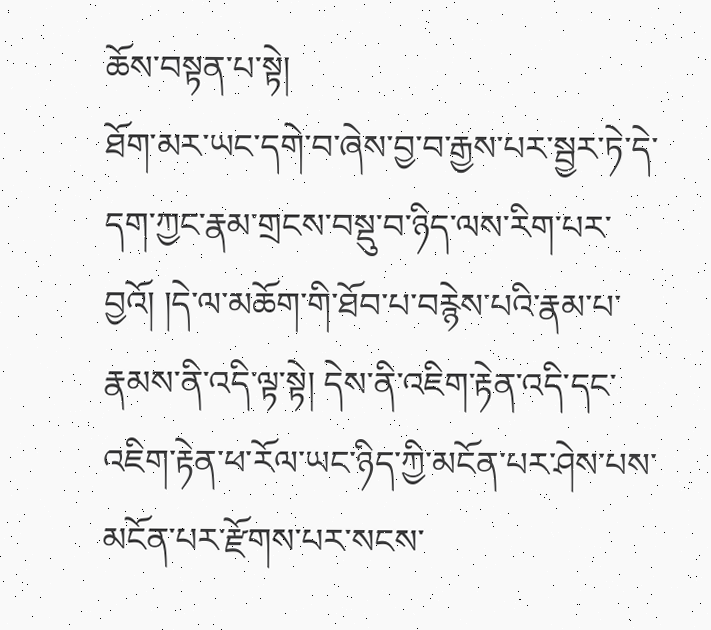ཆོས་བསྟན་པ་སྟེ།
ཐོག་མར་ཡང་དགེ་བ་ཞེས་བྱ་བ་རྒྱས་པར་སྦྱར་ཏེ་དེ་དག་ཀྱང་རྣམ་གྲངས་བསྡུ་བ་ཉིད་ལས་རིག་པར་བྱའོ། །དེ་ལ་མཆོག་གི་ཐོབ་པ་བརྙེས་པའི་རྣམ་པ་རྣམས་ནི་འདི་ལྟ་སྟེ། དེས་ནི་འཇིག་རྟེན་འདི་དང་འཇིག་རྟེན་ཕ་རོལ་ཡང་ཉིད་ཀྱི་མངོན་པར་ཤེས་པས་མངོན་པར་རྫོགས་པར་སངས་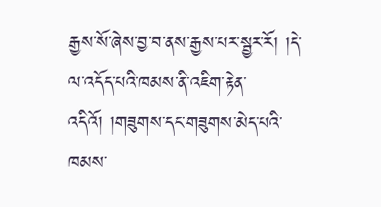རྒྱས་སོ་ཞེས་བྱ་བ་ནས་རྒྱས་པར་སྦྱར་རོ། །དེ་ལ་འདོད་པའི་ཁམས་ནི་འཇིག་རྟེན་འདིའོ། །གཟུགས་དང་གཟུགས་མེད་པའི་ཁམས་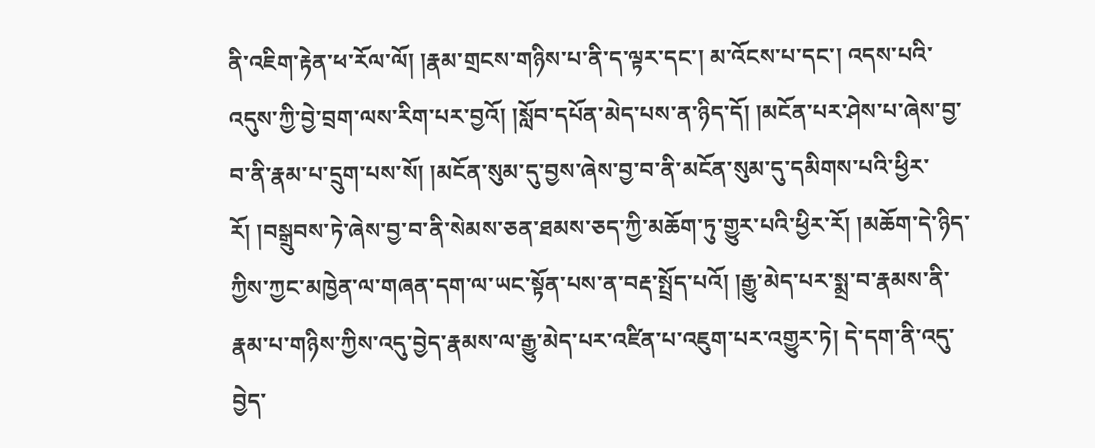ནི་འཇིག་རྟེན་ཕ་རོལ་ལོ། །རྣམ་གྲངས་གཉིས་པ་ནི་ད་ལྟར་དང་། མ་འོངས་པ་དང་། འདས་པའི་འདུས་ཀྱི་བྱེ་བྲག་ལས་རིག་པར་བྱའོ། །སློབ་དཔོན་མེད་པས་ན་ཉིད་དོ། །མངོན་པར་ཤེས་པ་ཞེས་བྱ་བ་ནི་རྣམ་པ་དྲུག་པས་སོ། །མངོན་སུམ་དུ་བྱས་ཞེས་བྱ་བ་ནི་མངོན་སུམ་དུ་དམིགས་པའི་ཕྱིར་རོ། །བསྒྲུབས་ཏེ་ཞེས་བྱ་བ་ནི་སེམས་ཅན་ཐམས་ཅད་ཀྱི་མཆོག་ཏུ་གྱུར་པའི་ཕྱིར་རོ། །མཆོག་དེ་ཉིད་ཀྱིས་ཀྱང་མཁྱེན་ལ་གཞན་དག་ལ་ཡང་སྟོན་པས་ན་བརྡ་སྤྲོད་པའོ། །རྒྱུ་མེད་པར་སྨྲ་བ་རྣམས་ནི་རྣམ་པ་གཉིས་ཀྱིས་འདུ་བྱེད་རྣམས་ལ་རྒྱུ་མེད་པར་འཛིན་པ་འཇུག་པར་འགྱུར་ཏེ། དེ་དག་ནི་འདུ་བྱེད་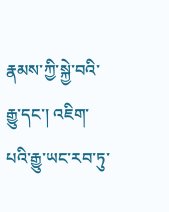རྣམས་ཀྱི་སྐྱེ་བའི་རྒྱུ་དང་། འཇིག་པའི་རྒྱུ་ཡང་རབ་ཏུ་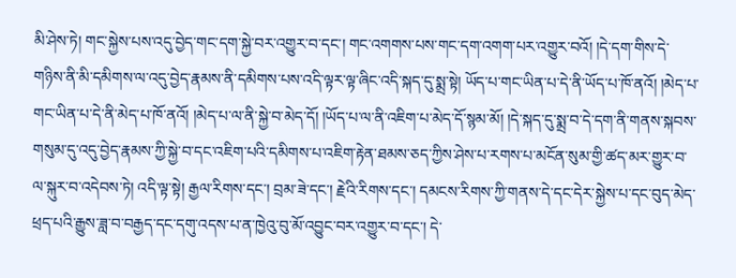མི་ཤེས་ཏེ། གང་སྐྱེས་པས་འདུ་བྱེད་གང་དག་སྐྱེ་བར་འགྱུར་བ་དང་། གང་འགགས་པས་གང་དག་འགག་པར་འགྱུར་བའོ། །དེ་དག་གིས་དེ་གཉིས་ནི་མི་དམིགས་ལ་འདུ་བྱེད་རྣམས་ནི་དམིགས་པས་འདི་ལྟར་ལྟ་ཞིང་འདི་སྐད་དུ་སྨྲ་སྟེ། ཡོད་པ་གང་ཡིན་པ་དེ་ནི་ཡོད་པ་ཁོ་ནའོ། །མེད་པ་གང་ཡིན་པ་དེ་ནི་མེད་པ་ཁོ་ནའོ། །མེད་པ་ལ་ནི་སྐྱེ་བ་མེད་དོ། །ཡོད་པ་ལ་ནི་འཇིག་པ་མེད་དོ་སྙམ་མོ། །དེ་སྐད་དུ་སྨྲ་བ་དེ་དག་ནི་གནས་སྐབས་གསུམ་དུ་འདུ་བྱེད་རྣམས་ཀྱི་སྐྱེ་བ་དང་འཇིག་པའི་དམིགས་པ་འཇིག་རྟེན་ཐམས་ཅད་ཀྱིས་ཤེས་པ་རགས་པ་མངོན་སུམ་གྱི་ཚད་མར་གྱུར་བ་ལ་སྐུར་བ་འདེབས་ཏེ། འདི་ལྟ་སྟེ། རྒྱལ་རིགས་དང་། བྲམ་ཟེ་དང་། རྗེའི་རིགས་དང་། དམངས་རིགས་ཀྱི་གནས་དེ་དང་དེར་སྐྱེས་པ་དང་བུད་མེད་ཕྲད་པའི་རྒྱུས་ཟླ་བ་བརྒྱད་དང་དགུ་འདས་པ་ན་ཁྱེའུ་བུ་མོ་འབྱུང་བར་འགྱུར་བ་དང་། དེ་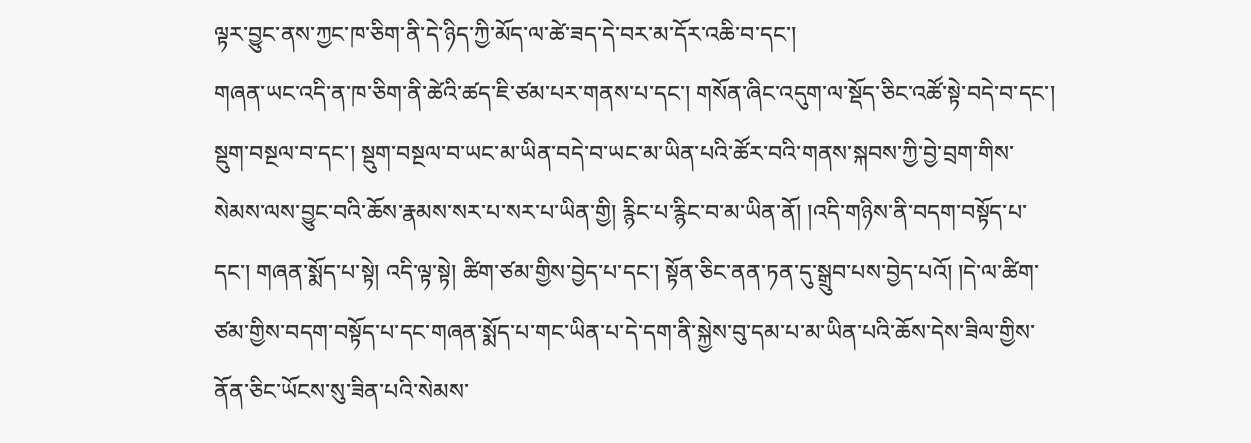ལྟར་བྱུང་ནས་ཀྱང་ཁ་ཅིག་ནི་དེ་ཉིད་ཀྱི་མོད་ལ་ཚེ་ཟད་དེ་བར་མ་དོར་འཆི་བ་དང་།
གཞན་ཡང་འདི་ན་ཁ་ཅིག་ནི་ཚེའི་ཚད་ཇི་ཙམ་པར་གནས་པ་དང་། གསོན་ཞིང་འདུག་ལ་སྡོད་ཅིང་འཚོ་སྟེ་བདེ་བ་དང་། སྡུག་བསྔལ་བ་དང་། སྡུག་བསྔལ་བ་ཡང་མ་ཡིན་བདེ་བ་ཡང་མ་ཡིན་པའི་ཚོར་བའི་གནས་སྐབས་ཀྱི་བྱེ་བྲག་གིས་སེམས་ལས་བྱུང་བའི་ཆོས་རྣམས་སར་པ་སར་པ་ཡིན་གྱི། རྙིང་པ་རྙིང་བ་མ་ཡིན་ནོ། །འདི་གཉིས་ནི་བདག་བསྟོད་པ་དང་། གཞན་སྨོད་པ་སྟེ། འདི་ལྟ་སྟེ། ཚིག་ཙམ་གྱིས་བྱེད་པ་དང་། སྟོན་ཅིང་ནན་ཏན་དུ་སྒྲུབ་པས་བྱེད་པའོ། །དེ་ལ་ཚིག་ཙམ་གྱིས་བདག་བསྟོད་པ་དང་གཞན་སྨོད་པ་གང་ཡིན་པ་དེ་དག་ནི་སྐྱེས་བུ་དམ་པ་མ་ཡིན་པའི་ཆོས་དེས་ཟིལ་གྱིས་ནོན་ཅིང་ཡོངས་སུ་ཟིན་པའི་སེམས་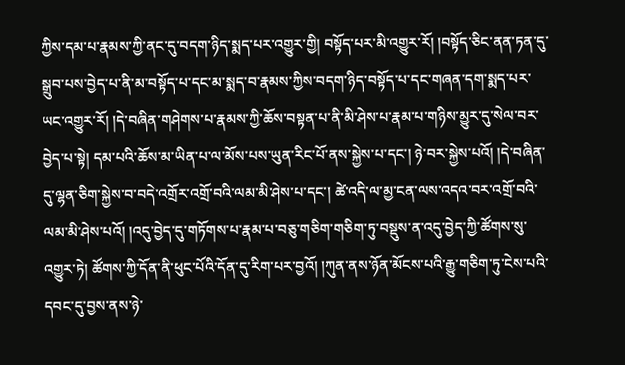ཀྱིས་དམ་པ་རྣམས་ཀྱི་ནང་དུ་བདག་ཉིད་སྨད་པར་འགྱུར་གྱི། བསྟོད་པར་མི་འགྱུར་རོ། །བསྟོད་ཅིང་ནན་ཏན་དུ་སྒྲུབ་པས་བྱེད་པ་ནི་མ་བསྟོད་པ་དང་མ་སྨད་བ་རྣམས་ཀྱིས་བདག་ཉིད་བསྟོད་པ་དང་གཞན་དག་སྨད་པར་ཡང་འགྱུར་རོ། །དེ་བཞིན་གཤེགས་པ་རྣམས་ཀྱི་ཆོས་བསྟན་པ་ནི་མི་ཤེས་པ་རྣམ་པ་གཉིས་མྱུར་དུ་སེལ་བར་བྱེད་པ་སྟེ། དམ་པའི་ཆོས་མ་ཡིན་པ་ལ་མོས་པས་ཡུན་རིང་པོ་ནས་སྐྱེས་པ་དང་། ཉེ་བར་སྐྱེས་པའོ། །དེ་བཞིན་དུ་ལྷན་ཅིག་སྐྱེས་བ་བདེ་འགྲོར་འགྲོ་བའི་ལམ་མི་ཤེས་པ་དང་། ཚེ་འདི་ལ་མྱ་ངན་ལས་འདའ་བར་འགྲོ་བའི་ལམ་མི་ཤེས་པའོ། །འདུ་བྱེད་དུ་གཏོགས་པ་རྣམ་པ་བཅུ་གཅིག་གཅིག་ཏུ་བསྡུས་ན་འདུ་བྱེད་ཀྱི་ཚོགས་སུ་འགྱུར་ཏེ། ཚོགས་ཀྱི་དོན་ནི་ཕུང་པོའི་དོན་དུ་རིག་པར་བྱའོ། །ཀུན་ནས་ཉོན་མོངས་པའི་རྒྱུ་གཅིག་ཏུ་ངེས་པའི་དབང་དུ་བྱས་ནས་ཉེ་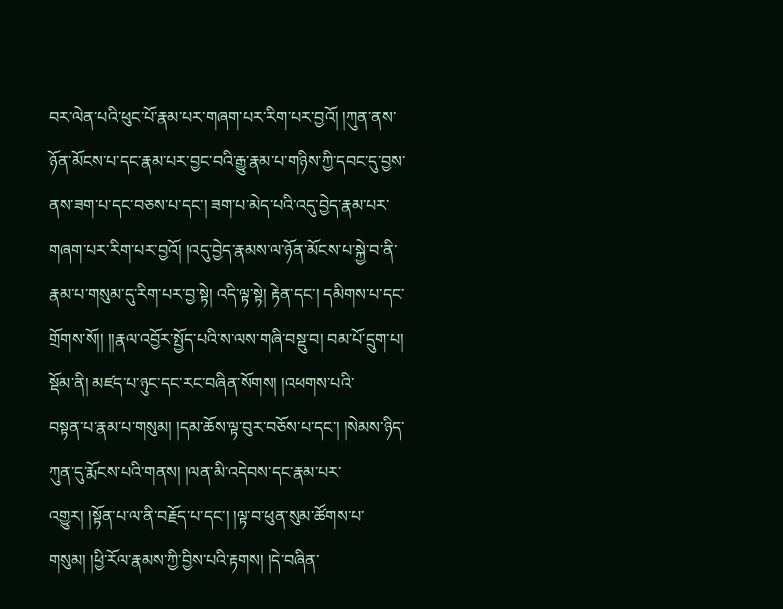བར་ལེན་པའི་ཕུང་པོ་རྣམ་པར་གཞག་པར་རིག་པར་བྱའོ། །ཀུན་ནས་ཉོན་མོངས་པ་དང་རྣམ་པར་བྱང་བའི་རྒྱུ་རྣམ་པ་གཉིས་ཀྱི་དབང་དུ་བྱས་ནས་ཟག་པ་དང་བཅས་པ་དང་། ཟག་པ་མེད་པའི་འདུ་བྱེད་རྣམ་པར་གཞག་པར་རིག་པར་བྱའོ། །འདུ་བྱེད་རྣམས་ལ་ཉོན་མོངས་པ་སྐྱེ་བ་ནི་རྣམ་པ་གསུམ་དུ་རིག་པར་བྱ་སྟེ། འདི་ལྟ་སྟེ། རྟེན་དང་། དམིགས་པ་དང་གྲོགས་སོ།། །།རྣལ་འབྱོར་སྤྱོད་པའི་ས་ལས་གཞི་བསྡུ་བ། བམ་པོ་དྲུག་པ། སྡོམ་ནི། མཛད་པ་ཉུང་དང་རང་བཞིན་སོགས། །འཕགས་པའི་
བསྟན་པ་རྣམ་པ་གསུམ། །དམ་ཆོས་ལྟ་བུར་བཅོས་པ་དང་། །སེམས་ཉིད་ཀུན་དུ་རྨོངས་པའི་གནས། །ལན་མི་འདེབས་དང་རྣམ་པར་འགྱུར། །སྟོན་པ་ལ་ནི་བརྗོད་པ་དང་། །ལྟ་བ་ཕུན་སུམ་ཚོགས་པ་གསུམ། །ཕྱི་རོལ་རྣམས་ཀྱི་བྱིས་པའི་རྟགས། །དེ་བཞིན་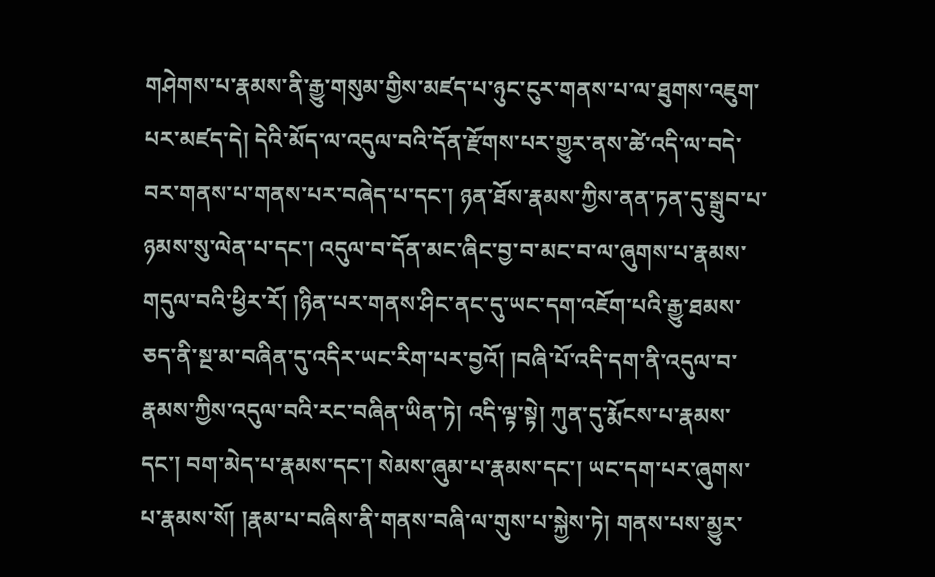གཤེགས་པ་རྣམས་ནི་རྒྱུ་གསུམ་གྱིས་མཛད་པ་ཉུང་ངུར་གནས་པ་ལ་ཐུགས་འཇུག་པར་མཛད་དེ། དེའི་མོད་ལ་འདུལ་བའི་དོན་རྫོགས་པར་གྱུར་ནས་ཚེ་འདི་ལ་བདེ་བར་གནས་པ་གནས་པར་བཞེད་པ་དང་། ཉན་ཐོས་རྣམས་ཀྱིས་ནན་ཏན་དུ་སྒྲུབ་པ་ཉམས་སུ་ལེན་པ་དང་། འདུལ་བ་དོན་མང་ཞིང་བྱ་བ་མང་བ་ལ་ཞུགས་པ་རྣམས་གདུལ་བའི་ཕྱིར་རོ། །ཉིན་པར་གནས་ཤིང་ནང་དུ་ཡང་དག་འཇོག་པའི་རྒྱུ་ཐམས་ཅད་ནི་སྔ་མ་བཞིན་དུ་འདིར་ཡང་རིག་པར་བྱའོ། །བཞི་པོ་འདི་དག་ནི་འདུལ་བ་རྣམས་ཀྱིས་འདུལ་བའི་རང་བཞིན་ཡིན་ཏེ། འདི་ལྟ་སྟེ། ཀུན་དུ་རྨོངས་པ་རྣམས་དང་། བག་མེད་པ་རྣམས་དང་། སེམས་ཞུམ་པ་རྣམས་དང་། ཡང་དག་པར་ཞུགས་པ་རྣམས་སོ། །རྣམ་པ་བཞིས་ནི་གནས་བཞི་ལ་གུས་པ་སྐྱེས་ཏེ། གནས་པས་མྱུར་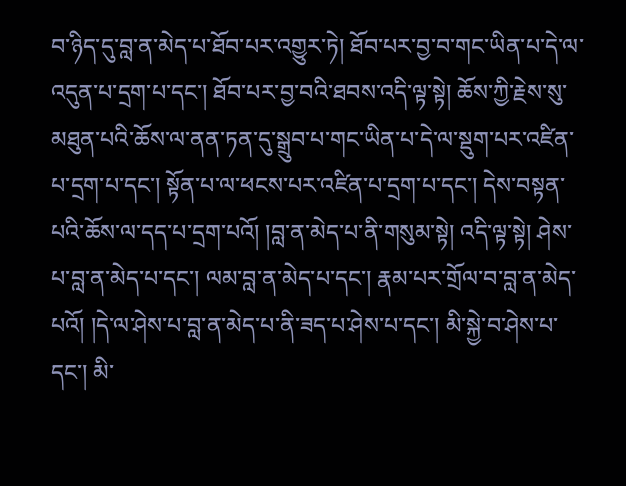བ་ཉིད་དུ་བླ་ན་མེད་པ་ཐོབ་པར་འགྱུར་ཏེ། ཐོབ་པར་བྱ་བ་གང་ཡིན་པ་དེ་ལ་འདུན་པ་དྲག་པ་དང་། ཐོབ་པར་བྱ་བའི་ཐབས་འདི་ལྟ་སྟེ། ཆོས་ཀྱི་རྗེས་སུ་མཐུན་པའི་ཆོས་ལ་ནན་ཏན་དུ་སྒྲུབ་པ་གང་ཡིན་པ་དེ་ལ་སྡུག་པར་འཛིན་པ་དྲག་པ་དང་། སྟོན་པ་ལ་ཕངས་པར་འཛིན་པ་དྲག་པ་དང་། དེས་བསྟན་པའི་ཆོས་ལ་དད་པ་དྲག་པའོ། །བླ་ན་མེད་པ་ནི་གསུམ་སྟེ། འདི་ལྟ་སྟེ། ཤེས་པ་བླ་ན་མེད་པ་དང་། ལམ་བླ་ན་མེད་པ་དང་། རྣམ་པར་གྲོལ་བ་བླ་ན་མེད་པའོ། །དེ་ལ་ཤེས་པ་བླ་ན་མེད་པ་ནི་ཟད་པ་ཤེས་པ་དང་། མི་སྐྱེ་བ་ཤེས་པ་དང་། མི་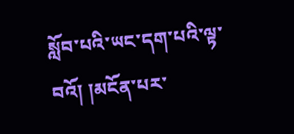སློབ་པའི་ཡང་དག་པའི་ལྟ་བའོ། །མངོན་པར་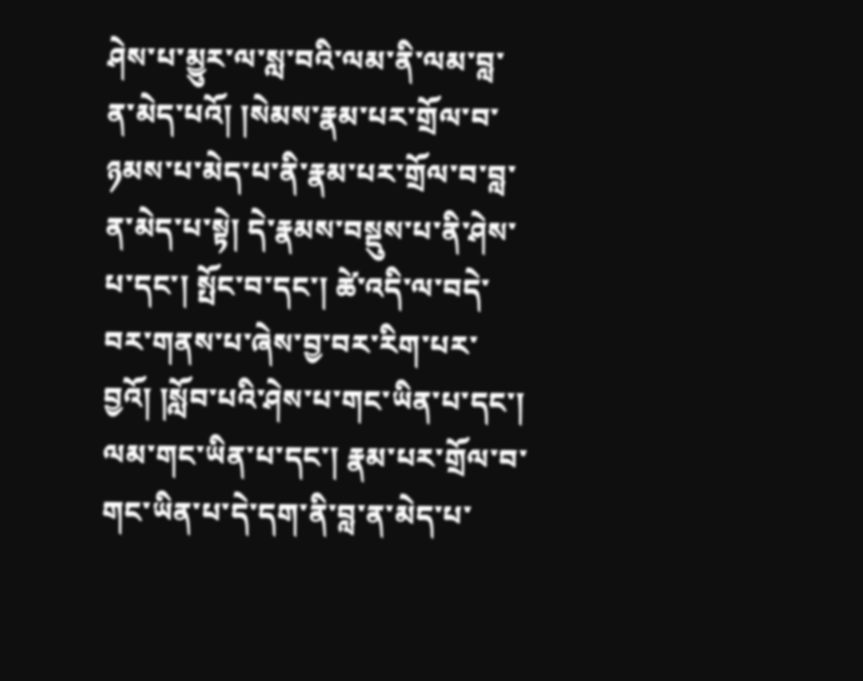ཤེས་པ་མྱུར་ལ་སླ་བའི་ལམ་ནི་ལམ་བླ་ན་མེད་པའོ། །སེམས་རྣམ་པར་གྲོལ་བ་ཉམས་པ་མེད་པ་ནི་རྣམ་པར་གྲོལ་བ་བླ་ན་མེད་པ་སྟེ། དེ་རྣམས་བསྡུས་པ་ནི་ཤེས་པ་དང་། སྤོང་བ་དང་། ཚེ་འདི་ལ་བདེ་བར་གནས་པ་ཞེས་བྱ་བར་རིག་པར་བྱའོ། །སློབ་པའི་ཤེས་པ་གང་ཡིན་པ་དང་། ལམ་གང་ཡིན་པ་དང་། རྣམ་པར་གྲོལ་བ་གང་ཡིན་པ་དེ་དག་ནི་བླ་ན་མེད་པ་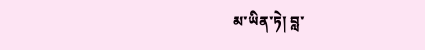མ་ཡིན་ཏེ། བླ་